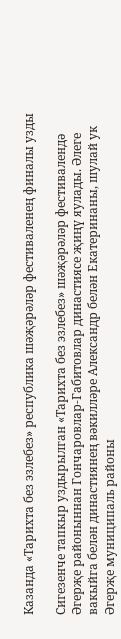Казанда «Тарихта без эзлебез» республика шәҗәрәләр фестиваленең финалы узды

Сигезенче тапкыр уздырылган «Тарихта без эзлебез» шәҗәрәләр фестивалендә Әгерҗе районыннан Гончаровлар-Габитовлар династиясе җиңү яулады. Әлеге вакыйга белән династиянең вәкилләре Александр белән Екатеринаны, шулай ук Әгерҗе муниципаль районы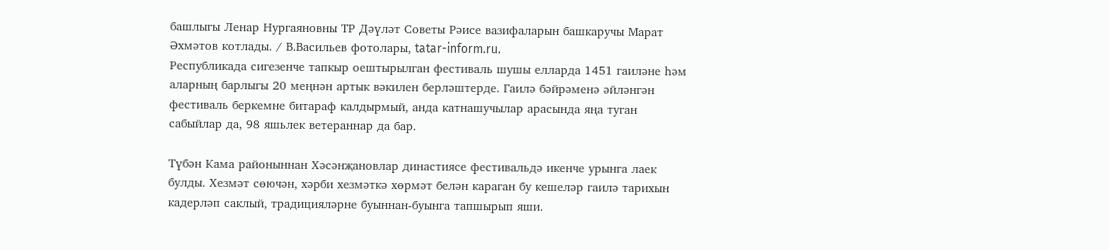башлыгы Ленар Нургаяновны ТР Дәүләт Советы Рәисе вазифаларын башкаручы Марат Әхмәтов котлады. / В.Васильев фотолары, tatar-inform.ru.
Республикада сигезенче тапкыр оештырылган фестиваль шушы елларда 1451 гаиләне һәм аларның барлыгы 20 меңнән артык вәкилен берләштерде. Гаилә бәйрәменә әйләнгән фестиваль беркемне битараф калдырмый, анда катнашучылар арасында яңа туган сабыйлар да, 98 яшьлек ветераннар да бар.

Түбән Кама районыннан Хәсәнҗановлар династиясе фестивальдә икенче урынга лаек булды. Хезмәт сөючән, хәрби хезмәткә хөрмәт белән караган бу кешеләр гаилә тарихын кадерләп саклый, традицияләрне буыннан-буынга тапшырып яши.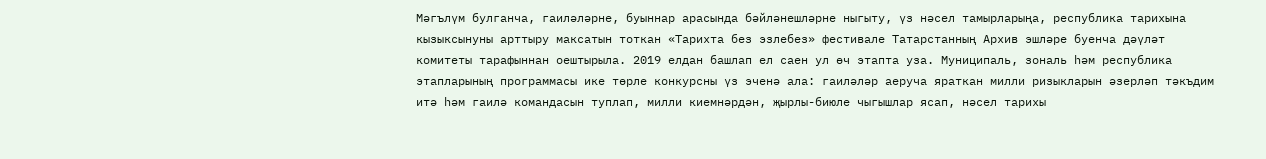Мәгълүм булганча, гаиләләрне, буыннар арасында бәйләнешләрне ныгыту, үз нәсел тамырларыңа, республика тарихына кызыксынуны арттыру максатын тоткан «Тарихта без эзлебез» фестивале Татарстанның Архив эшләре буенча дәүләт комитеты тарафыннан оештырыла. 2019 елдан башлап ел саен ул өч этапта уза. Муниципаль, зональ һәм республика этапларының программасы ике төрле конкурсны үз эченә ала: гаиләләр аеруча яраткан милли ризыкларын әзерләп тәкъдим итә һәм гаилә командасын туплап, милли киемнәрдән, җырлы-биюле чыгышлар ясап, нәсел тарихы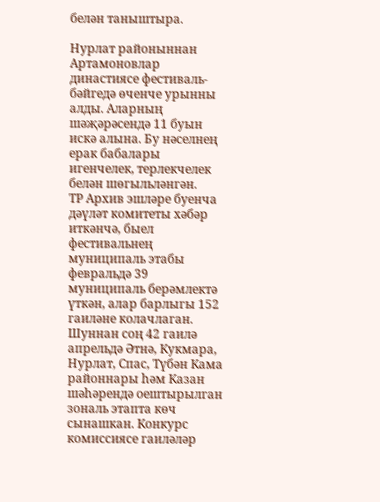белән таныштыра.

Нурлат районыннан Артамоновлар династиясе фестиваль-бәйгедә өченче урынны алды. Аларның шәҗәрәсендә 11 буын искә алына. Бу нәселнең ерак бабалары игенчелек, терлекчелек белән шөгыльләнгән.
ТР Архив эшләре буенча дәүләт комитеты хәбәр иткәнчә, быел фестивальнең муниципаль этабы февральдә 39 муниципаль берәмлектә үткән, алар барлыгы 152 гаиләне колачлаган. Шуннан соң 42 гаилә апрельдә Әтнә, Кукмара, Нурлат, Спас, Түбән Кама районнары һәм Казан шәһәрендә оештырылган зональ этапта көч сынашкан. Конкурс комиссиясе гаиләләр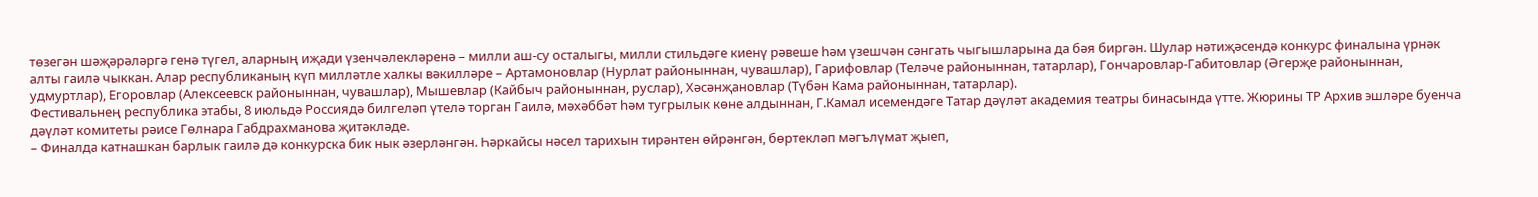төзегән шәҗәрәләргә генә түгел, аларның иҗади үзенчәлекләренә – милли аш-су осталыгы, милли стильдәге киенү рәвеше һәм үзешчән сәнгать чыгышларына да бәя биргән. Шулар нәтиҗәсендә конкурс финалына үрнәк алты гаилә чыккан. Алар республиканың күп милләтле халкы вәкилләре – Артамоновлар (Нурлат районыннан, чувашлар), Гарифовлар (Теләче районыннан, татарлар), Гончаровлар-Габитовлар (Әгерҗе районыннан, удмуртлар), Егоровлар (Алексеевск районыннан, чувашлар), Мышевлар (Кайбыч районыннан, руслар), Хәсәнҗановлар (Түбән Кама районыннан, татарлар).
Фестивальнең республика этабы, 8 июльдә Россиядә билгеләп үтелә торган Гаилә, мәхәббәт һәм тугрылык көне алдыннан, Г.Камал исемендәге Татар дәүләт академия театры бинасында үтте. Жюрины ТР Архив эшләре буенча дәүләт комитеты рәисе Гөлнара Габдрахманова җитәкләде.
– Финалда катнашкан барлык гаилә дә конкурска бик нык әзерләнгән. Һәркайсы нәсел тарихын тирәнтен өйрәнгән, бөртекләп мәгълүмат җыеп,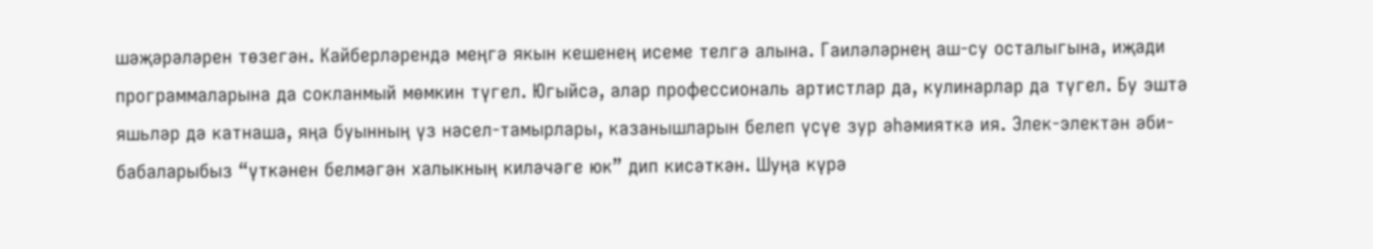шәҗәрәләрен төзегән. Кайберләрендә меңгә якын кешенең исеме телгә алына. Гаиләләрнең аш-су осталыгына, иҗади программаларына да сокланмый мөмкин түгел. Югыйсә, алар профессиональ артистлар да, кулинарлар да түгел. Бу эштә яшьләр дә катнаша, яңа буынның үз нәсел-тамырлары, казанышларын белеп үсүе зур әһәмияткә ия. Элек-электән әби-бабаларыбыз “үткәнен белмәгән халыкның киләчәге юк” дип кисәткән. Шуңа күрә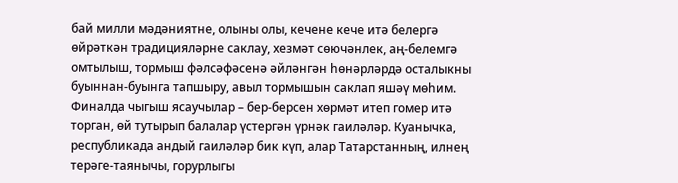бай милли мәдәниятне, олыны олы, кечене кече итә белергә өйрәткән традицияләрне саклау, хезмәт сөючәнлек, аң-белемгә омтылыш, тормыш фәлсәфәсенә әйләнгән һөнәрләрдә осталыкны буыннан-буынга тапшыру, авыл тормышын саклап яшәү мөһим. Финалда чыгыш ясаучылар – бер-берсен хөрмәт итеп гомер итә торган, өй тутырып балалар үстергән үрнәк гаиләләр. Куанычка, республикада андый гаиләләр бик күп, алар Татарстанның, илнең терәге-таянычы, горурлыгы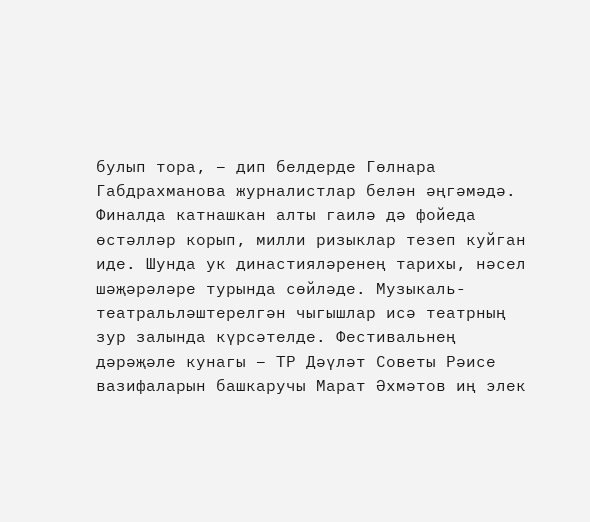булып тора, – дип белдерде Гөлнара Габдрахманова журналистлар белән әңгәмәдә.
Финалда катнашкан алты гаилә дә фойеда өстәлләр корып, милли ризыклар тезеп куйган иде. Шунда ук династияләренең тарихы, нәсел шәҗәрәләре турында сөйләде. Музыкаль-театральләштерелгән чыгышлар исә театрның зур залында күрсәтелде. Фестивальнең дәрәҗәле кунагы – ТР Дәүләт Советы Рәисе вазифаларын башкаручы Марат Әхмәтов иң элек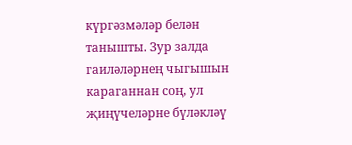күргәзмәләр белән танышты. Зур залда гаиләләрнең чыгышын караганнан соң, ул җиңүчеләрне бүләкләү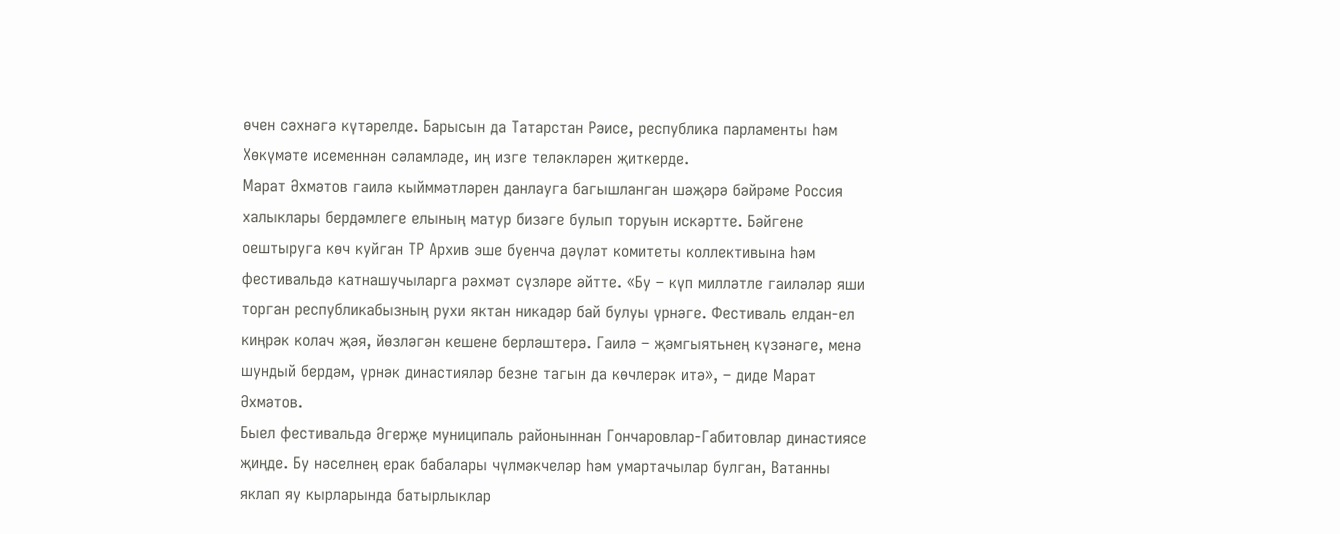өчен сәхнәгә күтәрелде. Барысын да Татарстан Рәисе, республика парламенты һәм Хөкүмәте исеменнән сәламләде, иң изге теләкләрен җиткерде.
Марат Әхмәтов гаилә кыйммәтләрен данлауга багышланган шәҗәрә бәйрәме Россия халыклары бердәмлеге елының матур бизәге булып торуын искәртте. Бәйгене оештыруга көч куйган ТР Архив эше буенча дәүләт комитеты коллективына һәм фестивальдә катнашучыларга рәхмәт сүзләре әйтте. «Бу – күп милләтле гаиләләр яши торган республикабызның рухи яктан никадәр бай булуы үрнәге. Фестиваль елдан-ел киңрәк колач җәя, йөзләгән кешене берләштерә. Гаилә – җәмгыятьнең күзәнәге, менә шундый бердәм, үрнәк династияләр безне тагын да көчлерәк итә», – диде Марат Әхмәтов.
Быел фестивальдә Әгерҗе муниципаль районыннан Гончаровлар-Габитовлар династиясе җиңде. Бу нәселнең ерак бабалары чүлмәкчеләр һәм умартачылар булган, Ватанны яклап яу кырларында батырлыклар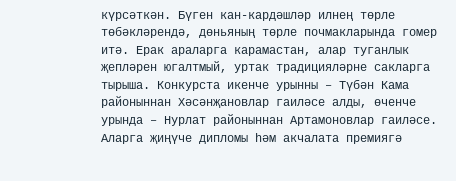күрсәткән. Бүген кан-кардәшләр илнең төрле төбәкләрендә, дөньяның төрле почмакларында гомер итә. Ерак араларга карамастан, алар туганлык җепләрен югалтмый, уртак традицияләрне сакларга тырыша. Конкурста икенче урынны – Түбән Кама районыннан Хәсәнҗановлар гаиләсе алды, өченче урында – Нурлат районыннан Артамоновлар гаиләсе. Аларга җиңүче дипломы һәм акчалата премиягә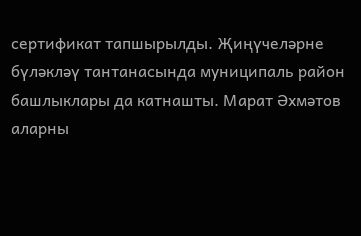сертификат тапшырылды. Җиңүчеләрне бүләкләү тантанасында муниципаль район башлыклары да катнашты. Марат Әхмәтов аларны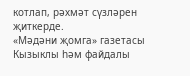котлап, рәхмәт сүзләрен җиткерде.
«Мәдәни җомга» газетасы
Кызыклы һәм файдалы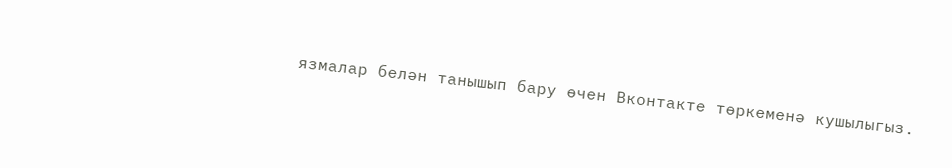язмалар белән танышып бару өчен Вконтакте төркеменә кушылыгыз.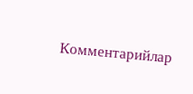Комментарийлар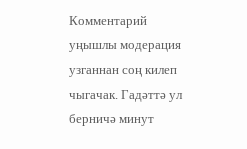Комментарий уңышлы модерация узганнан соң килеп чыгачак. Гадәттә ул берничә минут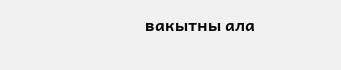вакытны ала